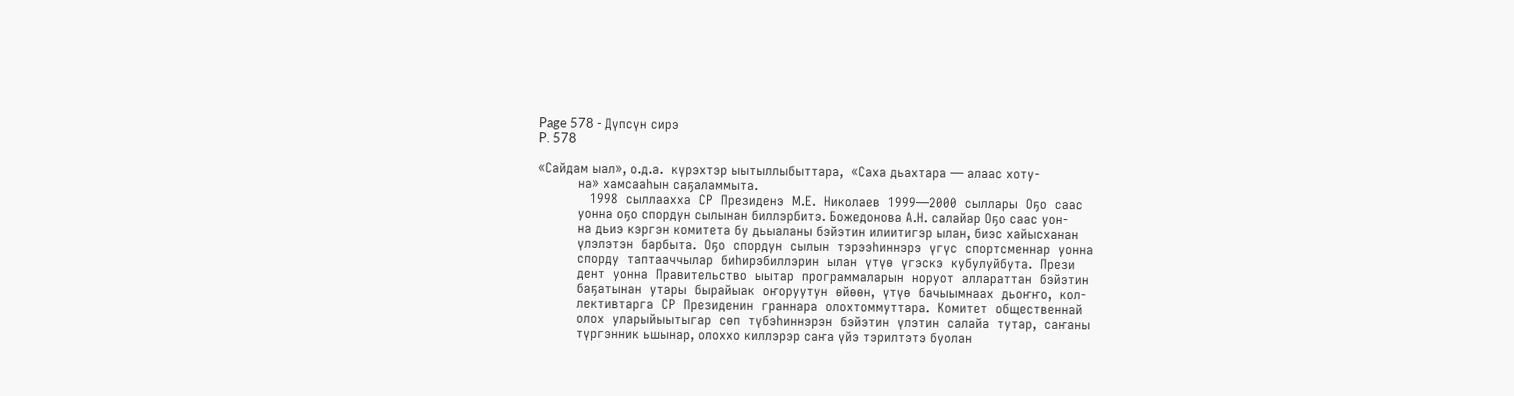Page 578 - Дүпсүн сирэ
P. 578

«Сайдам ыал», о.д.а.  күрэхтэр ыытыллыбыттара,  «Саха дьахтара — алаас хоту-
          на» хамсааһын саҕаламмыта.
             1998  сыллаахха  СР  Президенэ  М.Е.  Николаев  1999—2000  сыллары  Оҕо  саас
          уонна оҕо спордун сылынан биллэрбитэ. Божедонова А.Н. салайар Оҕо саас уон-
          на дьиэ кэргэн комитета бу дьыаланы бэйэтин илиитигэр ылан, биэс хайысханан
          үлэлэтэн  барбыта.  Оҕо  спордун  сылын  тэрээһиннэрэ  үгүс  спортсменнар  уонна
          спорду  таптааччылар  биһирэбиллэрин  ылан  үтүө  үгэскэ  кубулуйбута.  Прези
          дент  уонна  Правительство  ыытар  программаларын  норуот  аллараттан  бэйэтин
          баҕатынан  утары  бырайыак  оҥоруутун  өйөөн,  үтүө  бачыымнаах  дьоҥҥо,  кол-
          лективтарга  СР  Президенин  граннара  олохтоммуттара.  Комитет  общественнай
          олох  уларыйыытыгар  сөп  түбэһиннэрэн  бэйэтин  үлэтин  салайа  тутар,  саҥаны
          түргэнник ьшынар, олоххо киллэрэр саҥа үйэ тэрилтэтэ буолан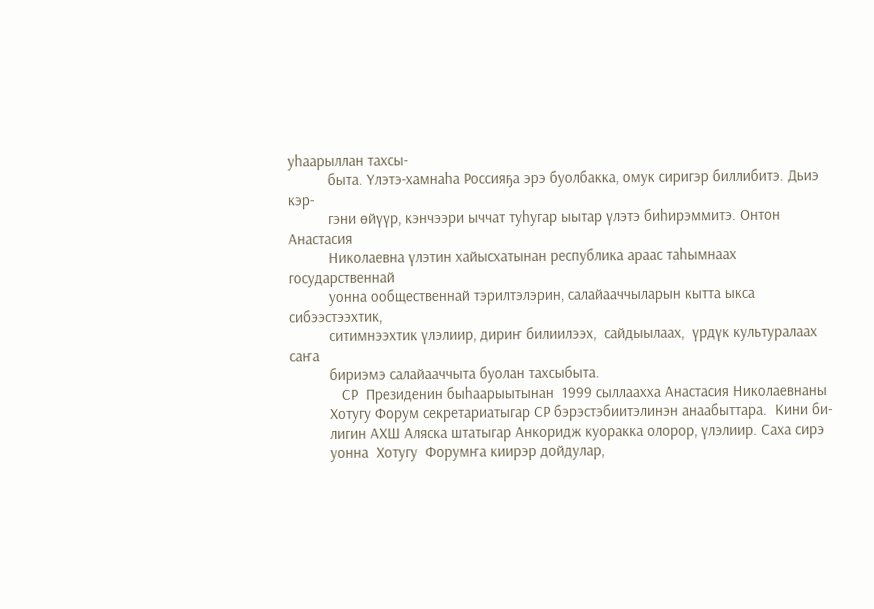уһаарыллан тахсы-
          быта. Үлэтэ-хамнаһа Россияҕа эрэ буолбакка, омук сиригэр биллибитэ. Дьиэ кэр-
          гэни өйүүр, кэнчээри ыччат туһугар ыытар үлэтэ биһирэммитэ. Онтон Анастасия
          Николаевна үлэтин хайысхатынан республика араас таһымнаах государственнай
          уонна ообщественнай тэрилтэлэрин, салайааччыларын кытта ыкса сибээстээхтик,
          ситимнээхтик үлэлиир, дириҥ билиилээх,  сайдыылаах,  үрдүк культуралаах саҥа
          бириэмэ салайааччыта буолан тахсыбыта.
             СР  Президенин быһаарыытынан  1999 сыллаахха Анастасия Николаевнаны
          Хотугу Форум секретариатыгар СР бэрэстэбиитэлинэн анаабыттара.  Кини би-
          лигин АХШ Аляска штатыгар Анкоридж куоракка олорор, үлэлиир. Саха сирэ
          уонна  Хотугу  Форумҥа киирэр дойдулар,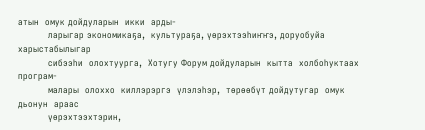атын  омук дойдуларын  икки  арды-
          ларыгар экономикаҕа,  культураҕа, үөрэхтээһиҥҥэ, доруобуйа харыстабылыгар
          сибээһи  олохтуурга,  Хотугу Форум дойдуларын  кытта  холбоһуктаах  програм-
          малары  олоххо  киллэрэргэ  үлэлэһэр,  төрөөбүт дойдутугар  омук дьонун  араас
          үөрэхтээхтэрин,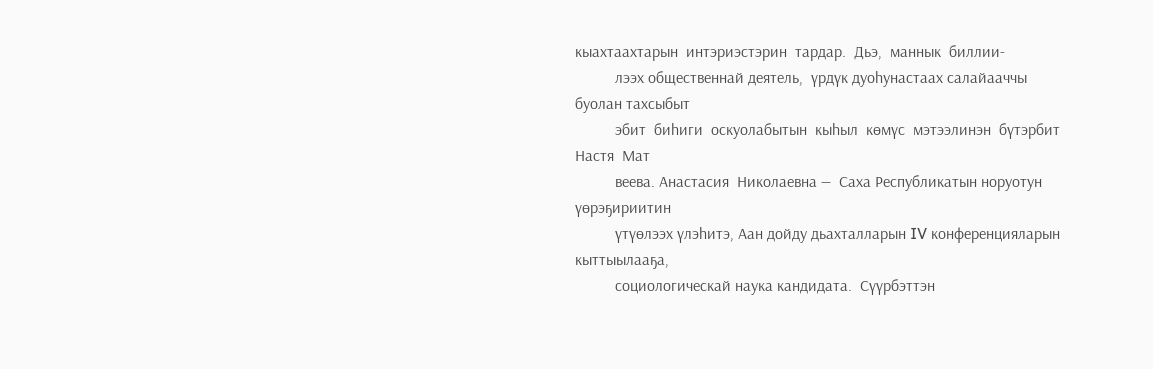кыахтаахтарын  интэриэстэрин  тардар.  Дьэ,  маннык  биллии-
          лээх общественнай деятель,  үрдүк дуоһунастаах салайааччы  буолан тахсыбыт
          эбит  биһиги  оскуолабытын  кыһыл  көмүс  мэтээлинэн  бүтэрбит  Настя  Мат
          веева. Анастасия  Николаевна —  Саха Республикатын норуотун үөрэҕириитин
          үтүөлээх үлэһитэ, Аан дойду дьахталларын IV конференцияларын кыттыылааҕа,
          социологическай наука кандидата.  Сүүрбэттэн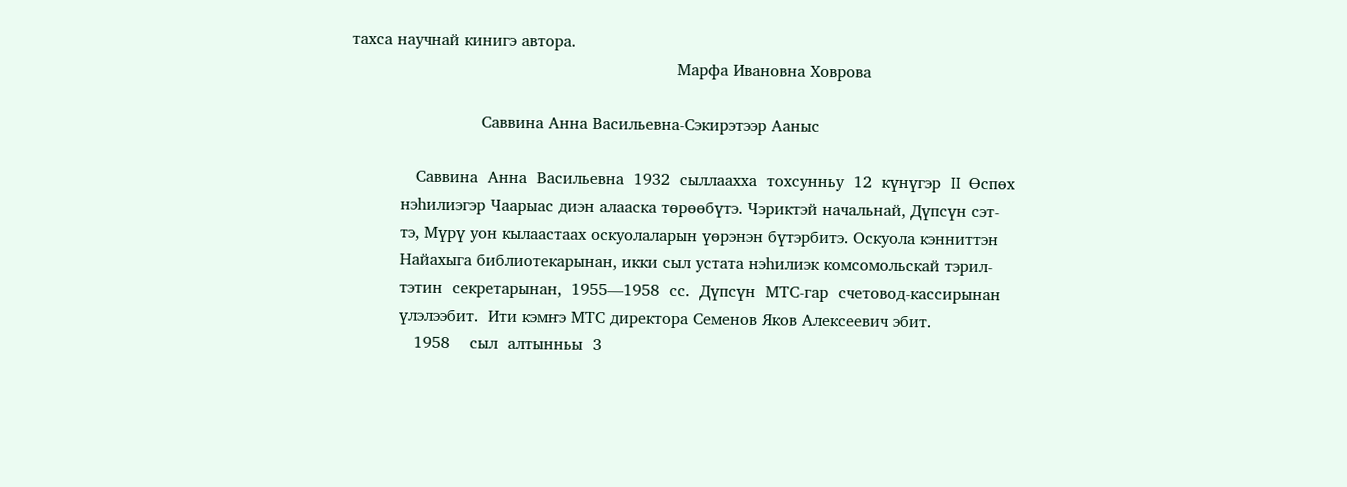тахса научнай кинигэ автора.
                                                                 Марфа Ивановна Ховрова

                          Саввина Анна Васильевна-Сэкирэтээр Ааныс

             Саввина  Анна  Васильевна  1932  сыллаахха  тохсунньу  12  күнүгэр  II  Өспөх
          нэһилиэгэр Чаарыас диэн алааска төрөөбүтэ. Чэриктэй начальнай, Дүпсүн сэт-
          тэ, Мүрү уон кылаастаах оскуолаларын үөрэнэн бүтэрбитэ. Оскуола кэнниттэн
          Найахыга библиотекарынан, икки сыл устата нэһилиэк комсомольскай тэрил-
          тэтин  секретарынан,  1955—1958  сс.  Дүпсүн  МТС-гар  счетовод-кассирынан
          үлэлээбит.  Ити кэмҥэ МТС директора Семенов Яков Алексеевич эбит.
             1958    сыл  алтынньы  3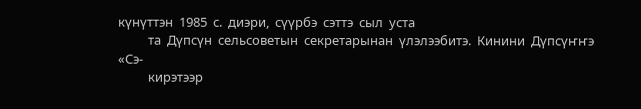күнүттэн  1985  с.  диэри,  сүүрбэ  сэттэ  сыл  уста
          та  Дүпсүн  сельсоветын  секретарынан  үлэлээбитэ.  Кинини  Дүпсүҥҥэ  «Сэ-
          кирэтээр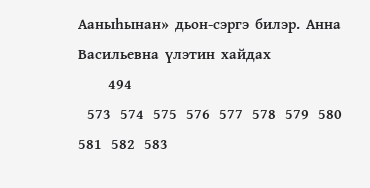Ааныһынан»  дьон-сэргэ  билэр.  Анна  Васильевна  үлэтин  хайдах
          494
   573   574   575   576   577   578   579   580   581   582   583